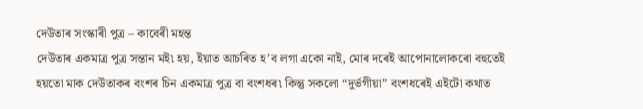দেউতাৰ সংস্কাৰী পুত্ৰ – কাবেৰী মহন্ত
দেউতাৰ একমাত্ৰ পুত্ৰ সন্তান মই৷ হয়, ইয়াত আচৰিত হ’ব লগা একো নাই, মোৰ দৰেই আপোনালোকৰো বহুতেই হয়তো মাক দেউতাকৰ বংশৰ চিন একমাত্ৰ পুত্ৰ বা বংশধৰ৷ কিন্তু সকলো “দুৰ্ভগীয়া” বংশধৰেই এইটো কথাত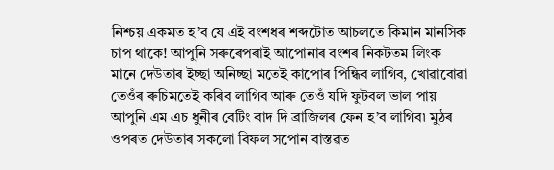নিশ্চয় একমত হ’ব যে এই বংশধৰ শব্দটোত আচলতে কিমান মানসিক চাপ থাকে! আপুনি সৰুৰেপৰাই আপোনাৰ বংশৰ নিকটতম লিংক মানে দেউতাৰ ইচ্ছা অনিচ্ছা মতেই কাপোৰ পিন্ধিব লাগিব, খোৱাবোৱা তেওঁৰ ৰুচিমতেই কৰিব লাগিব আৰু তেওঁ যদি ফুটবল ভাল পায় আপুনি এম এচ ধুনীৰ বেটিং বাদ দি ব্ৰাজিলৰ ফেন হ’ব লাগিব৷ মুঠৰ ওপৰত দেউতাৰ সকলো বিফল সপোন বাস্তৱত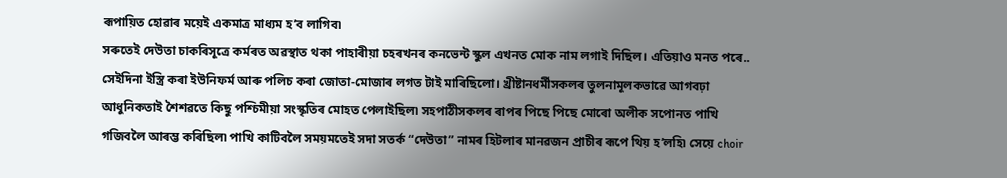ৰূপায়িত হোৱাৰ ময়েই একমাত্ৰ মাধ্যম হ’ব লাগিব৷
সৰুতেই দেউতা চাকৰিসূত্ৰে কৰ্মৰত অৱস্থাত থকা পাহাৰীয়া চহৰখনৰ কনভেন্ট স্কুল এখনত মোক নাম লগাই দিছিল। এতিয়াও মনত পৰে.. সেইদিনা ইস্ত্ৰি কৰা ইউনিফৰ্ম আৰু পলিচ কৰা জোতা-মোজাৰ লগত টাই মাৰিছিলো। খ্ৰীষ্টানধৰ্মীসকলৰ তুলনামূলকভাৱে আগবঢ়া আধুনিকতাই শৈশৱতে কিছু পশ্চিমীয়া সংস্কৃতিৰ মোহত পেলাইছিল৷ সহপাঠীসকলৰ ৰাপৰ পিছে পিছে মোৰো অলীক সপোনত পাখি গজিবলৈ আৰম্ভ কৰিছিল৷ পাখি কাটিবলৈ সময়মতেই সদা সতৰ্ক “দেউতা” নামৰ হিটলাৰ মানৱজন প্ৰাচীৰ ৰূপে থিয় হ’লহি৷ সেয়ে choir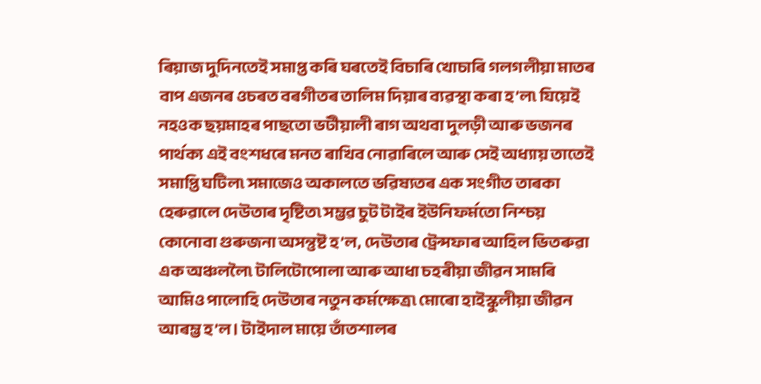ৰিয়াজ দুদিনতেই সমাপ্ত কৰি ঘৰতেই বিচাৰি খোচাৰি গলগলীয়া মাতৰ বাপ এজনৰ ওচৰত বৰগীতৰ তালিম দিয়াৰ ব্যৱস্থা কৰা হ’ল৷ যিয়েই নহওক ছয়মাহৰ পাছতো ভটীয়ালী ৰাগ অথবা দুলড়ী আৰু ভজনৰ পাৰ্থক্য এই বংশধৰে মনত ৰাখিব নোৱাৰিলে আৰু সেই অধ্যায় তাতেই সমাপ্তি ঘটিল৷ সমাজেও অকালতে ভৱিষ্যতৰ এক সংগীত তাৰকা হেৰুৱালে দেউতাৰ দৃষ্টিত৷ সম্ভৱ চুট টাইৰ ইউনিফৰ্মতো নিশ্চয় কোনোবা গুৰুজনা অসন্তুষ্ট হ’ল, দেউতাৰ ট্ৰেন্সফাৰ আহিল ভিতৰুৱা এক অঞ্চললৈ৷ টালিটোপোলা আৰু আধা চহৰীয়া জীৱন সামৰি আমিও পালোহি দেউতাৰ নতুন কৰ্মক্ষেত্ৰ৷ মোৰো হাইস্কুলীয়া জীৱন আৰম্ভ হ’ল। টাইদাল মায়ে তাঁতশালৰ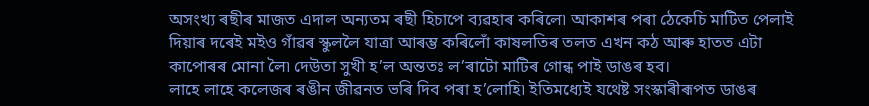অসংখ্য ৰছীৰ মাজত এদাল অন্যতম ৰছী হিচাপে ব্যৱহাৰ কৰিলে৷ আকাশৰ পৰা ঠেকেচি মাটিত পেলাই দিয়াৰ দৰেই মইও গাঁৱৰ স্কুললৈ যাত্ৰা আৰম্ভ কৰিলোঁ কাষলতিৰ তলত এখন কঠ আৰু হাতত এটা কাপোৰৰ মোনা লৈ৷ দেউতা সুখী হ’ল অন্ততঃ ল’ৰাটো মাটিৰ গোন্ধ পাই ডাঙৰ হব।
লাহে লাহে কলেজৰ ৰঙীন জীৱনত ভৰি দিব পৰা হ’লোহি৷ ইতিমধ্যেই যথেষ্ট সংস্কাৰীৰূপত ডাঙৰ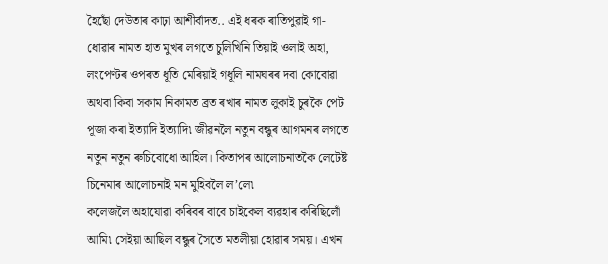হৈছোঁ দেউতাৰ কাঢ়া আশীৰ্বাদত.. এই ধৰক ৰাতিপুৱাই গা-ধোৱাৰ নামত হাত মুখৰ লগতে চুলিখিনি তিয়াই ওলাই অহা, লংপেণ্টৰ ওপৰত ধূতি মেৰিয়াই গধূলি নামঘৰৰ দবা কোবোৱা অথবা কিবা সকাম নিকামত ব্ৰত ৰখাৰ নামত লুকাই চুৰকৈ পেট পূজা কৰা ইত্যাদি ইত্যাদি৷ জীৱনলৈ নতুন বন্ধুৰ আগমনৰ লগতে নতুন নতুন ৰুচিবোধো আহিল। কিতাপৰ আলোচনাতকৈ লেটেষ্ট চিনেমাৰ আলোচনাই মন মুহিবলৈ ল’লে৷
কলেজলৈ অহাযোৱা কৰিবৰ বাবে চাইকেল ব্যৱহাৰ কৰিছিলোঁ আমি৷ সেইয়া আছিল বন্ধুৰ সৈতে মতলীয়া হোৱাৰ সময়। এখন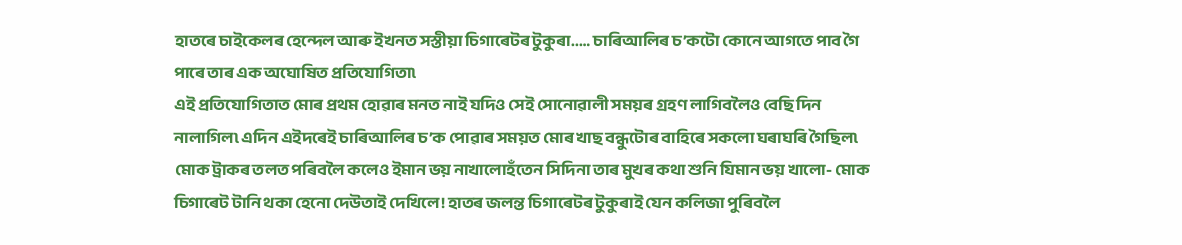হাতৰে চাইকেলৰ হেন্দেল আৰু ইখনত সস্তীয়া চিগাৰেটৰ টুকুৰা..… চাৰিআলিৰ চ’কটো কোনে আগতে পাব গৈ পাৰে তাৰ এক অঘোষিত প্ৰতিযোগিতা৷
এই প্ৰতিযোগিতাত মোৰ প্ৰথম হোৱাৰ মনত নাই যদিও সেই সোনোৱালী সময়ৰ গ্ৰহণ লাগিবলৈও বেছি দিন নালাগিল৷ এদিন এইদৰেই চাৰিআলিৰ চ’ক পোৱাৰ সময়ত মোৰ খাছ বন্ধুটোৰ বাহিৰে সকলো ঘৰাঘৰি গৈছিল৷ মোক ট্ৰাকৰ তলত পৰিবলৈ কলেও ইমান ভয় নাখালোহঁতেন সিদিনা তাৰ মুখৰ কথা শুনি যিমান ভয় খালো- মোক চিগাৰেট টানি থকা হেনো দেউতাই দেখিলে! হাতৰ জলন্ত চিগাৰেটৰ টুকুৰাই যেন কলিজা পুৰিবলৈ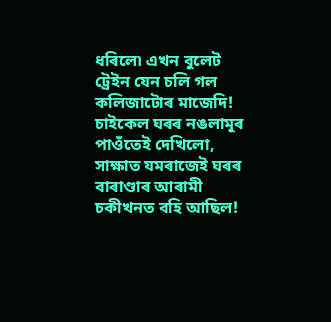ধৰিলে৷ এখন বুলেট ট্ৰেইন যেন চলি গল কলিজাটোৰ মাজেদি!
চাইকেল ঘৰৰ নঙলামূৰ পাওঁতেই দেখিলো, সাক্ষাত যমৰাজেই ঘৰৰ বাৰাণ্ডাৰ আৰামী চকীখনত বহি আছিল!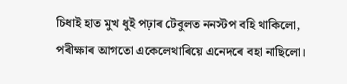চিধাই হাত মুখ ধুই পঢ়াৰ টেবুলত ননস্টপ বহি থাকিলো, পৰীক্ষাৰ আগতো একেলেথাৰিয়ে এনেদৰে বহা নাছিলো।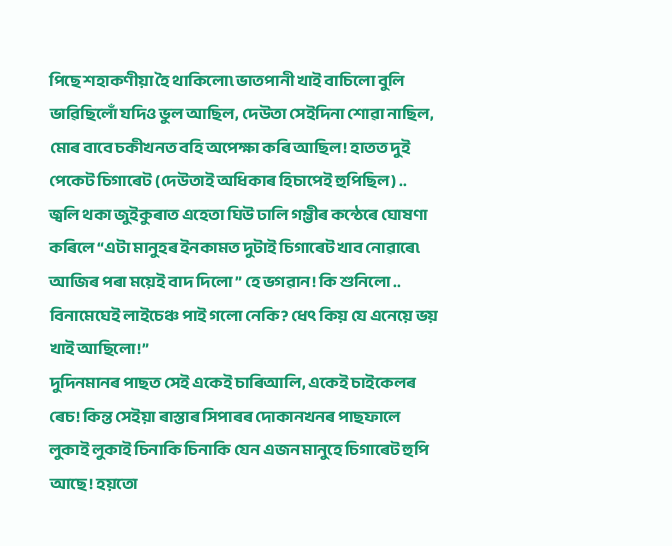পিছে শহাকণীয়া হৈ থাকিলো৷ ভাতপানী খাই বাচিলো বুলি ভাৱিছিলোঁ যদিও ভুল আছিল, দেউতা সেইদিনা শোৱা নাছিল, মোৰ বাবে চকীখনত বহি অপেক্ষা কৰি আছিল! হাতত দুই পেকেট চিগাৰেট (দেউতাই অধিকাৰ হিচাপেই হুপিছিল) .. জ্বলি থকা জুইকুৰাত এহেতা ঘিউ ঢালি গম্ভীৰ কন্ঠেৰে ঘোষণা কৰিলে “এটা মানুহৰ ইনকামত দুটাই চিগাৰেট খাব নোৱাৰে৷ আজিৰ পৰা ময়েই বাদ দিলো ” হে ভগৱান! কি শুনিলো .. বিনামেঘেই লাইচেঞ্চ পাই গলো নেকি? ধেৎ কিয় যে এনেয়ে ভয় খাই আছিলো!”
দুদিনমানৰ পাছত সেই একেই চাৰিআলি, একেই চাইকেলৰ ৰেচ! কিন্ত সেইয়া ৰাস্তাৰ সিপাৰৰ দোকানখনৰ পাছফালে লুকাই লুকাই চিনাকি চিনাকি যেন এজন মানুহে চিগাৰেট হুপি আছে! হয়তো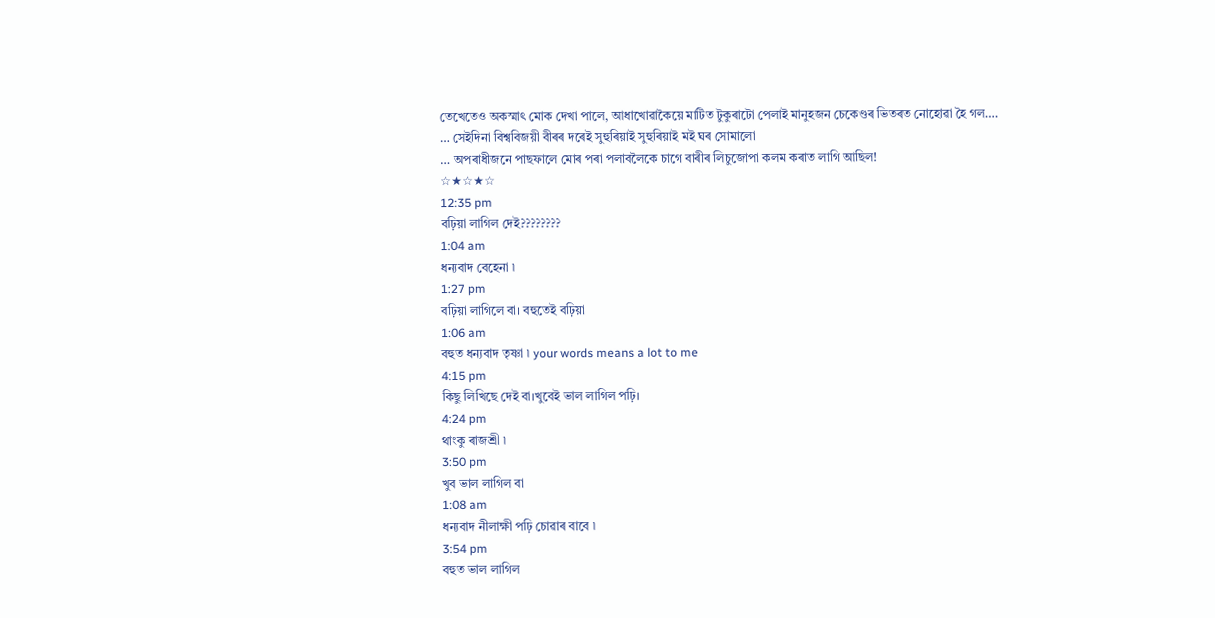তেখেতেও অকস্মাৎ মোক দেখা পালে, আধাখোৱাকৈয়ে মাটিত টুকুৰাটো পেলাই মানুহজন চেকেণ্ডৰ ভিতৰত নোহোৱা হৈ গল….
… সেইদিনা বিশ্ববিজয়ী বীৰৰ দৰেই সুহুৰিয়াই সুহুৰিয়াই মই ঘৰ সোমালো
… অপৰাধীজনে পাছফালে মোৰ পৰা পলাবলৈকে চাগে বাৰীৰ লিচুজোপা কলম কৰাত লাগি আছিল!
☆★☆★☆
12:35 pm
বঢ়িয়া লাগিল দেই????????
1:04 am
ধন্যবাদ বেহেনা ৷
1:27 pm
বঢ়িয়া লাগিলে বা। বহুতেই বঢ়িয়া
1:06 am
বহুত ধন্যবাদ তৃষ্ণা ৷ your words means a lot to me
4:15 pm
কিছু লিখিছে দেই বা।খুবেই ভাল লাগিল পঢ়ি।
4:24 pm
থাংকু ৰাজশ্ৰী ৷
3:50 pm
খুব ভাল লাগিল বা
1:08 am
ধন্যবাদ নীলাক্ষী পঢ়ি চোৱাৰ বাবে ৷
3:54 pm
বহুত ভাল লাগিল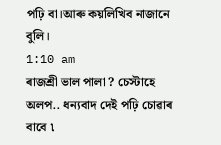পঢ়ি বা।আৰু কয়লিখিব নাজানে বুলি।
1:10 am
ৰাজশ্ৰী ভাল পালা ? চেস্টাহে অলপ.. ধন্যবাদ দেই পঢ়ি চোৱাৰ বাবে ৷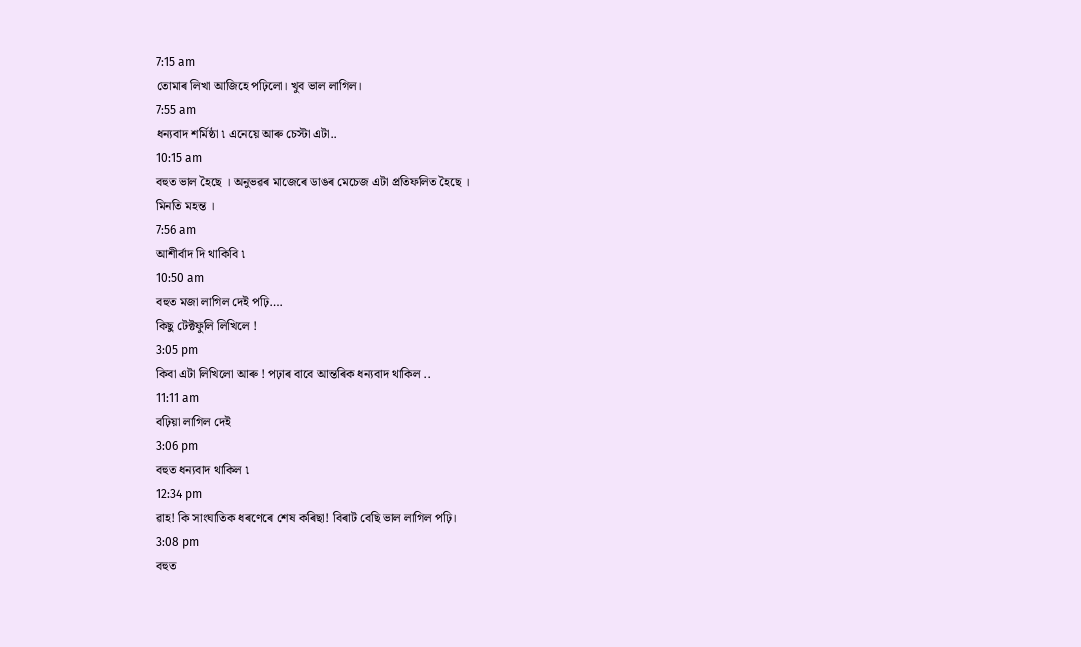7:15 am
তোমাৰ লিখা আজিহে পঢ়িলো। খুব ভাল লাগিল।
7:55 am
ধন্যবাদ শৰ্মিষ্ঠা ৷ এনেয়ে আৰু চেস্টা এটা..
10:15 am
বহুত ভাল হৈছে । অনুভৱৰ মাজেৰে ডাঙৰ মেচেজ এটা প্ৰতিফলিত হৈছে ।
মিনতি মহন্ত ।
7:56 am
আশীৰ্বাদ দি থাকিবি ৷
10:50 am
বহুত মজা লাগিল দেই পঢ়ি….
কিছু টেক্টফুলি লিখিলে !
3:05 pm
কিবা এটা লিখিলো আৰু ! পঢ়াৰ বাবে আন্তৰিক ধন্যবাদ থাকিল ..
11:11 am
বঢ়িয়া লাগিল দেই
3:06 pm
বহুত ধন্যবাদ থাকিল ৷
12:34 pm
ৱাহ! কি সাংঘাতিক ধৰণেৰে শেষ কৰিছা! বিৰাট বেছি ভাল লাগিল পঢ়ি।
3:08 pm
বহুত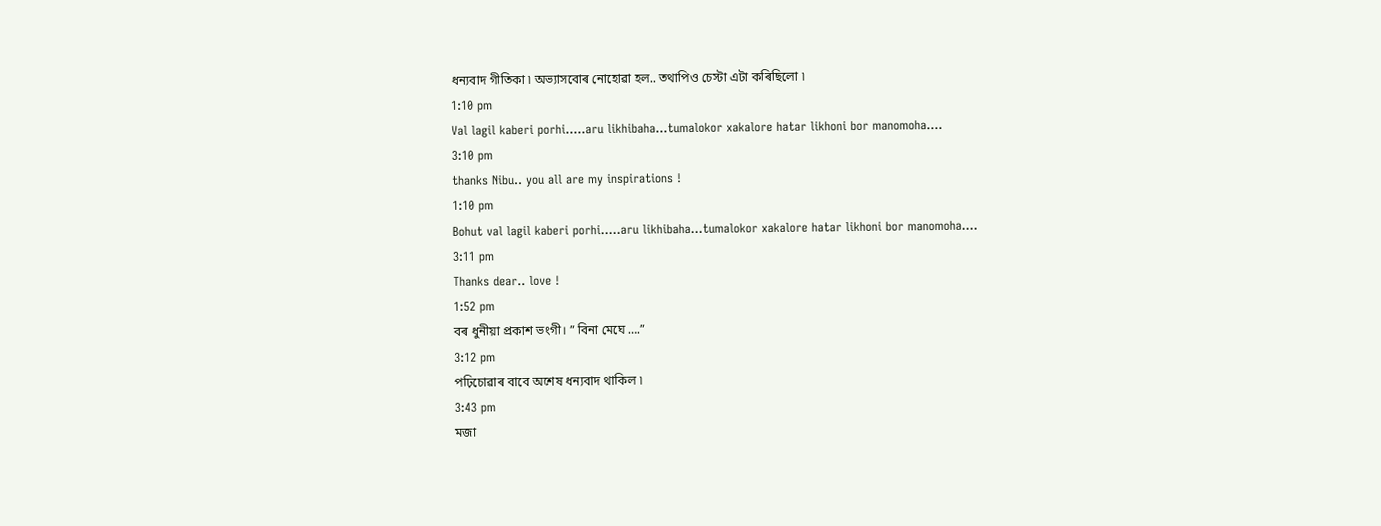ধন্যবাদ গীতিকা ৷ অভ্যাসবোৰ নোহোৱা হল.. তথাপিও চেস্টা এটা কৰিছিলো ৷
1:10 pm
Val lagil kaberi porhi…..aru likhibaha…tumalokor xakalore hatar likhoni bor manomoha….
3:10 pm
thanks Nibu.. you all are my inspirations !
1:10 pm
Bohut val lagil kaberi porhi…..aru likhibaha…tumalokor xakalore hatar likhoni bor manomoha….
3:11 pm
Thanks dear.. love !
1:52 pm
বৰ ধুনীয়া প্ৰকাশ ভংগী। ” বিনা মেঘে ….”
3:12 pm
পঢ়িচোৱাৰ বাবে অশেষ ধন্যবাদ থাকিল ৷
3:43 pm
মজা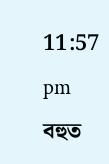11:57 pm
বহুত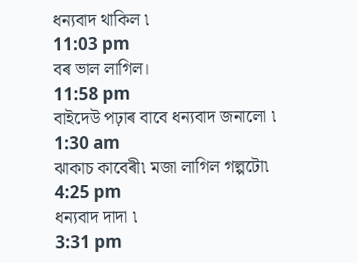ধন্যবাদ থাকিল ৷
11:03 pm
বৰ ভাল লাগিল।
11:58 pm
বাইদেউ পঢ়াৰ বাবে ধন্যবাদ জনালো ৷
1:30 am
ঝাকাচ কাবেৰী৷ মজা লাগিল গল্পটো৷
4:25 pm
ধন্যবাদ দাদা ৷
3:31 pm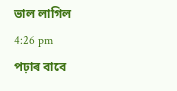ভাল লাগিল
4:26 pm
পঢ়াৰ বাবে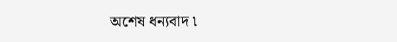অশেষ ধন্যবাদ ৷